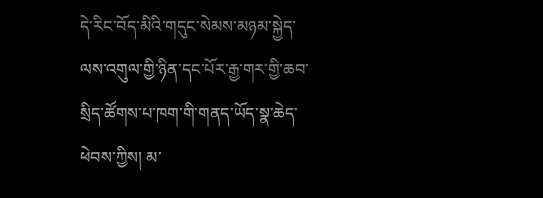དེ་རིང་བོད་མིའི་གདུང་སེམས་མཉམ་སྐྱེད་ལས་འགུལ་གྱི་ཉིན་དང་པོར་རྒྱ་གར་གྱི་ཆབ་སྲིད་ཚོགས་པ་ཁག་གི་གནད་ཡོད་སྣ་ཆེད་ཕེབས་ཀྱིས། མ་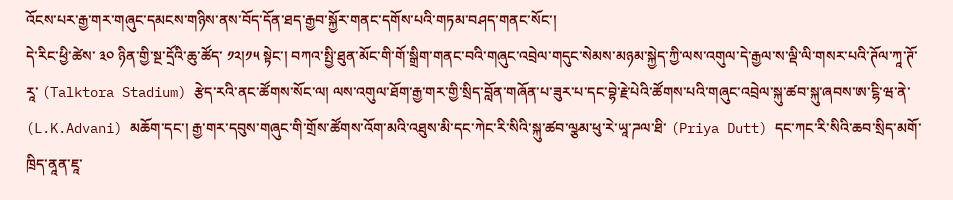འོངས་པར་རྒྱ་གར་གཞུང་དམངས་གཉིས་ནས་བོད་དོན་ཐད་རྒྱབ་སྐྱོར་གནང་དགོས་པའི་གཏམ་བཤད་གནང་སོང་།
དེ་རིང་ཕྱི་ཚེས་ ༣༠ ཉིན་གྱི་སྔ་དྲོའི་ཆུ་ཚོད་ ༡༢།༡༥ སྟེང་། བཀའ་སྤྱི་ཐུན་མོང་གི་གོ་སྒྲིག་གནང་བའི་གཞུང་འབྲེལ་གདུང་སེམས་མཉམ་སྐྱེད་ཀྱི་ལས་འགུལ་དེ་རྒྱལ་ས་ལྡི་ལི་གསར་པའི་ཊོལ་ཀཱ་ཊོ་རཱ་ (Talktora Stadium) རྩེད་རའི་ནང་ཚོགས་སོང་ལ། ལས་འགུལ་ཐོག་རྒྱ་གར་གྱི་སྲིད་བློན་གཞོན་པ་ཟུར་པ་དང་བྷེ་རྗེ་པེའི་ཚོགས་པའི་གཞུང་འབྲེལ་སྐུ་ཚབ་སྐུ་ཞབས་ཨ་ངྷི་ཝ་ནེ་ (L.K.Advani) མཆོག་དང་། རྒྱ་གར་དབུས་གཞུང་གི་གྲོས་ཚོགས་འོག་མའི་འཐུས་མི་དང་ཀེང་རི་སིའི་སྐུ་ཚབ་ལྩམ་ཕུ་རེ་ཡཱ་ཌལ་ཐི་ (Priya Dutt) དང་ཀང་རི་སིའི་ཆབ་སྲིད་མགོ་ཁྲིད་ནཱན་ཇཱ་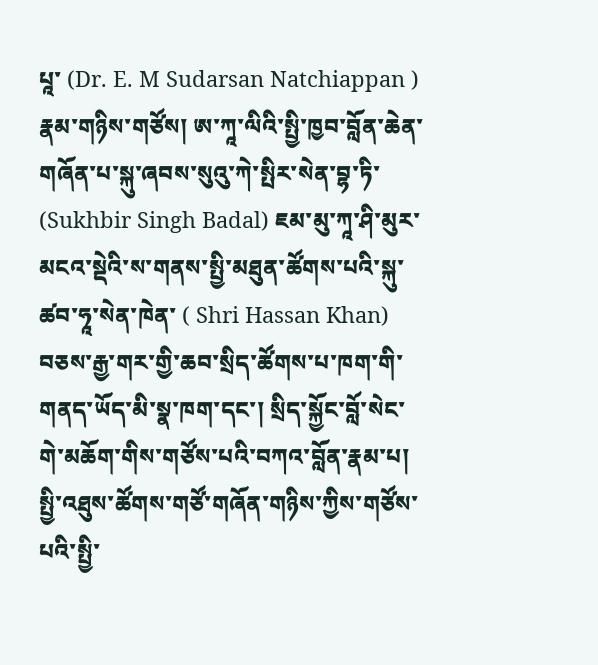པཱ་ (Dr. E. M Sudarsan Natchiappan ) རྣམ་གཉིས་གཙོས། ཨ་ཀཱ་ལིའི་སྤྱི་ཁྱབ་བློན་ཆེན་གཞོན་པ་སྐུ་ཞབས་སུའུ་ཀེ་སྤིར་སེན་བྷ་ཏི་ (Sukhbir Singh Badal) ཇམ་མུ་ཀཱ་ཤི་མུར་མངའ་སྡེའི་ས་གནས་སྤྱི་མཐུན་ཚོགས་པའི་སྐུ་ཚབ་ཧཱ་སེན་ཁེན་ ( Shri Hassan Khan) བཅས་རྒྱ་གར་གྱི་ཆབ་སྲིད་ཚོགས་པ་ཁག་གི་གནད་ཡོད་མི་སྣ་ཁག་དང་། སྲིད་སྐྱོང་བློ་སེང་གེ་མཆོག་གིས་གཙོས་པའི་བཀའ་བློན་རྣམ་པ། སྤྱི་འཐུས་ཚོགས་གཙོ་གཞོན་གཉིས་ཀྱིས་གཙོས་པའི་སྤྱི་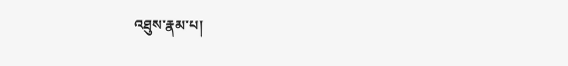འཐུས་རྣམ་པ།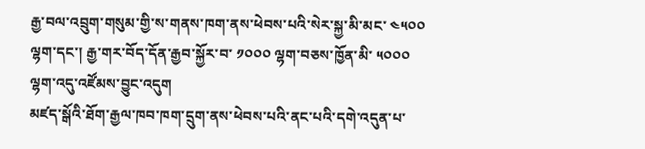རྒྱ་བལ་འབྲུག་གསུམ་གྱི་ས་གནས་ཁག་ནས་ཕེབས་པའི་སེར་སྐྱ་མི་མང་ ༤༥༠༠ ལྷག་དང་། རྒྱ་གར་བོད་དོན་རྒྱབ་སྐྱོར་བ་ ༡༠༠༠ ལྷག་བཅས་ཁྱོན་མི་ ༥༠༠༠ ལྷག་འདུ་འཛོམས་བྱུང་འདུག
མཛད་སྒོའི་ཐོག་རྒྱལ་ཁབ་ཁག་དྲུག་ནས་ཕེབས་པའི་ནང་པའི་དགེ་འདུན་པ་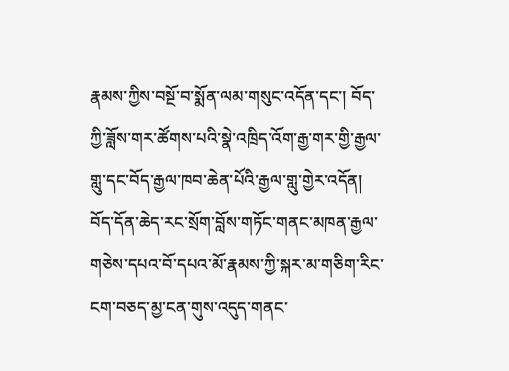རྣམས་ཀྱིས་བསྔོ་བ་སྨོན་ལམ་གསུང་འདོན་དང་། བོད་ཀྱི་ཟློས་གར་ཚོགས་པའི་སྣེ་འཁྲིད་འོག་རྒྱ་གར་གྱི་རྒྱལ་གླུ་དང་བོད་རྒྱལ་ཁབ་ཆེན་པོའི་རྒྱལ་གླུ་གྱེར་འདོན། བོད་དོན་ཆེད་རང་སྲོག་བློས་གཏོང་གནང་མཁན་རྒྱལ་གཅེས་དཔའ་བོ་དཔའ་མོ་རྣམས་ཀྱི་སྐར་མ་གཅིག་རིང་ངག་བཅད་མྱ་ངན་གུས་འདུད་གནང་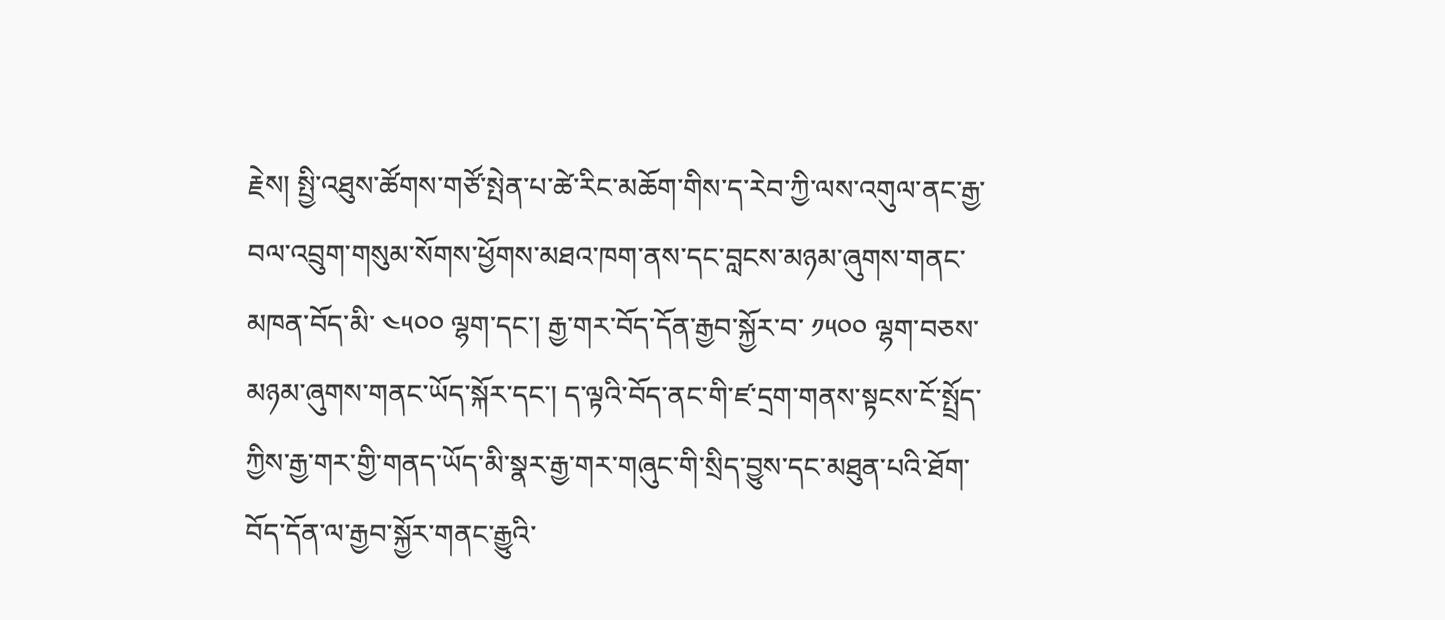རྗེས། སྤྱི་འཐུས་ཚོགས་གཙོ་སྤེན་པ་ཚེ་རིང་མཆོག་གིས་ད་རེབ་ཀྱི་ལས་འགུལ་ནང་རྒྱ་བལ་འབྲུག་གསུམ་སོགས་ཕྱོགས་མཐའ་ཁག་ནས་དང་བླངས་མཉམ་ཞུགས་གནང་མཁན་བོད་མི་ ༤༥༠༠ ལྷག་དང་། རྒྱ་གར་བོད་དོན་རྒྱབ་སྐྱོར་བ་ ༡༥༠༠ ལྷག་བཅས་མཉམ་ཞུགས་གནང་ཡོད་སྐོར་དང་། ད་ལྟའི་བོད་ནང་གི་ཛ་དྲག་གནས་སྟངས་ངོ་སྤྲོད་ཀྱིས་རྒྱ་གར་གྱི་གནད་ཡོད་མི་སྣར་རྒྱ་གར་གཞུང་གི་སྲིད་བྱུས་དང་མཐུན་པའི་ཐོག་བོད་དོན་ལ་རྒྱབ་སྐྱོར་གནང་རྒྱུའི་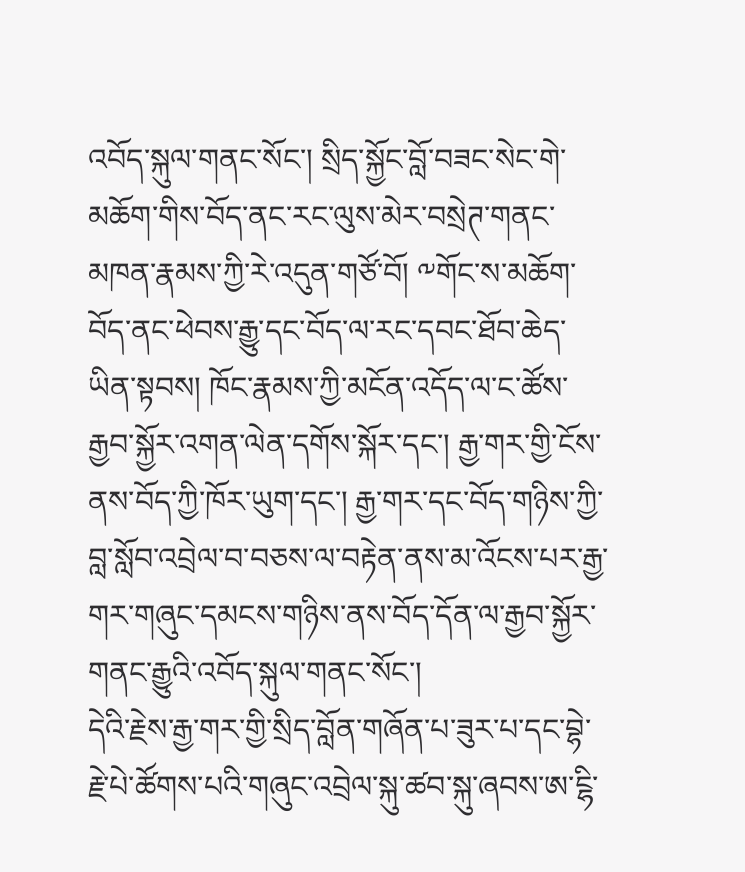འབོད་སྐུལ་གནང་སོང་། སྲིད་སྐྱོང་བློ་བཟང་སེང་གེ་མཆོག་གིས་བོད་ནང་རང་ལུས་མེར་བསྲེཊ་གནང་མཁན་རྣམས་ཀྱི་རེ་འདུན་གཙོ་བོ། ༸གོང་ས་མཆོག་བོད་ནང་ཕེབས་རྒྱུ་དང་བོད་ལ་རང་དབང་ཐོབ་ཆེད་ཡིན་སྟབས། ཁོང་རྣམས་ཀྱི་མངོན་འདོད་ལ་ང་ཚོས་རྒྱབ་སྐྱོར་འགན་ལེན་དགོས་སྐོར་དང་། རྒྱ་གར་གྱི་ངོས་ནས་བོད་ཀྱི་ཁོར་ཡུག་དང་། རྒྱ་གར་དང་བོད་གཉིས་ཀྱི་བླ་སློབ་འབྲེལ་བ་བཅས་ལ་བརྟེན་ནས་མ་འོངས་པར་རྒྱ་གར་གཞུང་དམངས་གཉིས་ནས་བོད་དོན་ལ་རྒྱབ་སྐྱོར་གནང་རྒྱུའི་འབོད་སྐུལ་གནང་སོང་།
དེའི་རྗེས་རྒྱ་གར་གྱི་སྲིད་བློན་གཞོན་པ་ཟུར་པ་དང་བྷེ་རྗེ་པེ་ཚོགས་པའི་གཞུང་འབྲེལ་སྐུ་ཚབ་སྐུ་ཞབས་ཨ་ངྷི་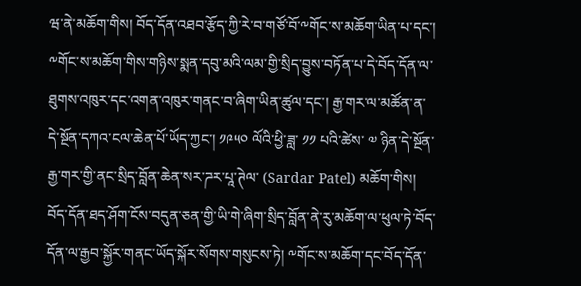ཝ་ནེ་མཆོག་གིས། བོད་དོན་འཐབ་རྩོད་ཀྱི་རེ་བ་གཙོ་བོ་༸གོང་ས་མཆོག་ཡིན་པ་དང་། ༸གོང་ས་མཆོག་གིས་གཉིས་སྨན་དབུ་མའི་ལམ་གྱི་སྲིད་བྱུས་བཏོན་པ་དེ་བོད་དོན་ལ་ཐུགས་འཁུར་དང་འགན་འཁུར་གནང་བ་ཞིག་ཡིན་ཚུལ་དང་། རྒྱ་གར་ལ་མཚོན་ན་དེ་སྔོན་དཀའ་ངལ་ཆེན་པོ་ཡོད་ཀྱང་། ༡༩༥༠ ལོའི་ཕྱི་ཟླ་ ༡༡ པའི་ཚེས་ ༧ ཉིན་དེ་སྔོན་རྒྱ་གར་གྱི་ནང་སྲིད་བློན་ཆེན་སར་ཌར་པཱ་ཊེལ་ (Sardar Patel) མཆོག་གིས། བོད་དོན་ཐད་ཤོག་ངོས་བདུན་ཅན་གྱི་ཡི་གེ་ཞིག་སྲིད་བློན་ནེ་རུ་མཆོག་ལ་ཕུལ་ཏེ་བོད་དོན་ལ་རྒྱབ་སྐྱོར་གནང་ཡོད་སྐོར་སོགས་གསུངས་ཏེ། ༸གོང་ས་མཆོག་དང་བོད་དོན་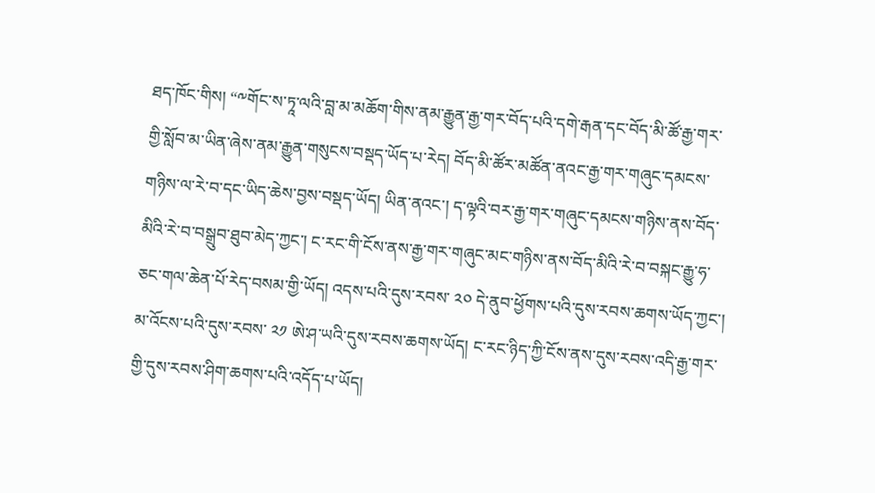ཐད་ཁོང་གིས། “༸གོང་ས་ཏཱ་ལའི་བླ་མ་མཆོག་གིས་ནམ་རྒྱུན་རྒྱ་གར་བོད་པའི་དགེ་རྒན་དང་བོད་མི་ཚོ་རྒྱ་གར་གྱི་སློབ་མ་ཡིན་ཞེས་ནམ་རྒྱུན་གསུངས་བསྡད་ཡོད་པ་རེད། བོད་མི་ཚོར་མཚོན་ནའང་རྒྱ་གར་གཞུང་དམངས་གཉིས་ལ་རེ་བ་དང་ཡིད་ཆེས་བྱས་བསྡད་ཡོད། ཡིན་ནའང་། ད་ལྟའི་བར་རྒྱ་གར་གཞུང་དམངས་གཉིས་ནས་བོད་མིའི་རེ་བ་བསྒྲུབ་ཐུབ་མེད་ཀྱང་། ང་རང་གི་ངོས་ནས་རྒྱ་གར་གཞུང་མང་གཉིས་ནས་བོད་མིའི་རེ་བ་བསྐང་རྒྱུ་ཧ་ཅང་གལ་ཆེན་པོ་རེད་བསམ་གྱི་ཡོད། འདས་པའི་དུས་རབས་ ༢༠ དེ་ནུབ་ཕྱོགས་པའི་དུས་རབས་ཆགས་ཡོད་ཀྱང་། མ་འོངས་པའི་དུས་རབས་ ༢༡ ཨེ་ཤ་ཡའི་དུས་རབས་ཆགས་ཡོད། ང་རང་ཉིད་ཀྱི་ངོས་ནས་དུས་རབས་འདི་རྒྱ་གར་གྱི་དུས་རབས་ཤིག་ཆགས་པའི་འདོད་པ་ཡོད།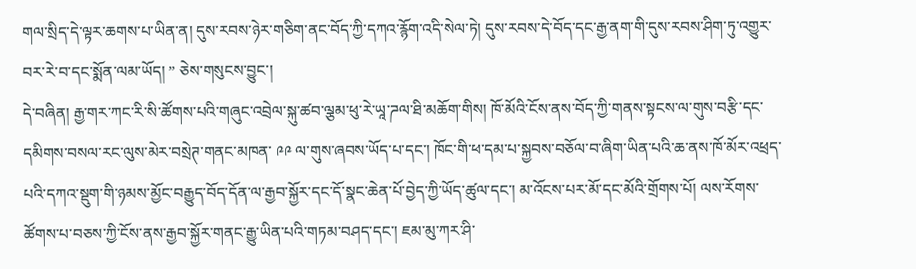གལ་སྲིད་དེ་ལྟར་ཆགས་པ་ཡིན་ན། དུས་རབས་ཉེར་གཅིག་ནང་བོད་ཀྱི་དཀའ་རྙོག་འདི་སེལ་ཏེ། དུས་རབས་དེ་བོད་དང་རྒྱ་ནག་གི་དུས་རབས་ཤིག་ཏུ་འགྱུར་བར་རེ་བ་དང་སྨོན་ལམ་ཡོད། ” ཅེས་གསུངས་བྱུང་།
དེ་བཞིན། རྒྱ་གར་ཀང་རི་སི་ཚོགས་པའི་གཞུང་འབྲེལ་སྐུ་ཚབ་ལྕམ་ཕུ་རེ་ཡཱ་ཌལ་ཐི་མཆོག་གིས། ཁོ་མོའི་ངོས་ནས་བོད་ཀྱི་གནས་སྟངས་ལ་གུས་བརྩི་དང་དམིགས་བསལ་རང་ལུས་མེར་བསྲེཊ་གནང་མཁན་ ༩༩ ལ་གུས་ཞབས་ཡོད་པ་དང་། ཁོང་གི་ཕ་དམ་པ་སྐྱབས་བཅོལ་བ་ཞིག་ཡིན་པའི་ཆ་ནས་ཁོ་མོར་འཕྲད་པའི་དཀའ་སྡུག་གི་ཉམས་མྱོང་བརྒྱུད་བོད་དོན་ལ་རྒྱབ་སྐྱོར་དང་དོ་སྣང་ཆེན་པོ་བྱེད་ཀྱི་ཡོད་ཚུལ་དང་། མ་འོངས་པར་མོ་དང་མོའི་གྲོགས་པོ། ལས་རོགས་ཚོགས་པ་བཅས་ཀྱི་ངོས་ནས་རྒྱབ་སྐྱོར་གནང་རྒྱུ་ཡིན་པའི་གཏམ་བཤད་དང་། ཇམ་མུ་ཀར་ཤི་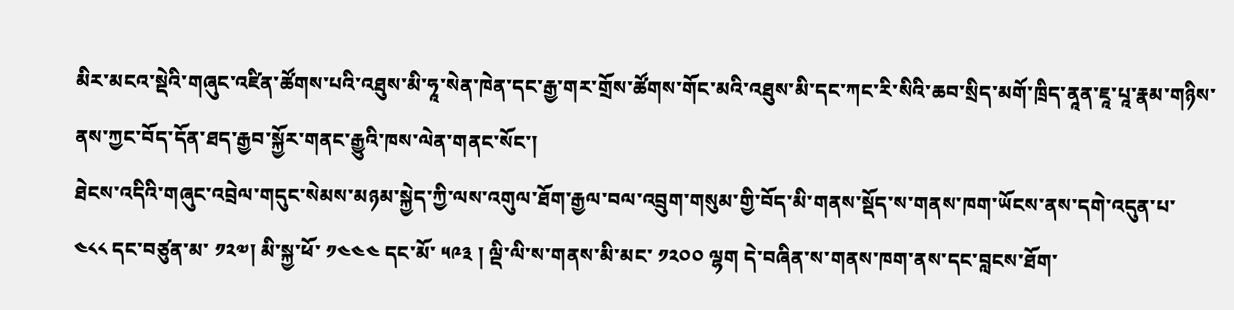མིར་མངའ་སྡེའི་གཞུང་འཛིན་ཚོགས་པའི་འཐུས་མི་ཧཱ་སེན་ཁེན་དང་རྒྱ་གར་གྲོས་ཚོགས་གོང་མའི་འཐུས་མི་དང་ཀང་རི་སིའི་ཆབ་སྲིད་མགོ་ཁྲིད་ནཱན་ཇཱ་པཱ་རྣམ་གཉིས་ནས་ཀྱང་བོད་དོན་ཐད་རྒྱབ་སྐྱོར་གནང་རྒྱུའི་ཁས་ལེན་གནང་སོང་།
ཐེངས་འདིའི་གཞུང་འབྲེལ་གདུང་སེམས་མཉམ་སྐྱེད་ཀྱི་ལས་འགུལ་ཐོག་རྒྱལ་བལ་འབྲུག་གསུམ་གྱི་བོད་མི་གནས་སྡོད་ས་གནས་ཁག་ཡོངས་ནས་དགེ་འདུན་པ་ ༤༨༨ དང་བཙུན་མ་ ༡༢༧། མི་སྐྱ་ཕོ་ ༡༤༤༤ དང་མོ་ ༥༩༣ ། ལྡི་ལི་ས་གནས་མི་མང་ ༡༢༠༠ ལྷག དེ་བཞིན་ས་གནས་ཁག་ནས་དང་བླངས་ཐོག་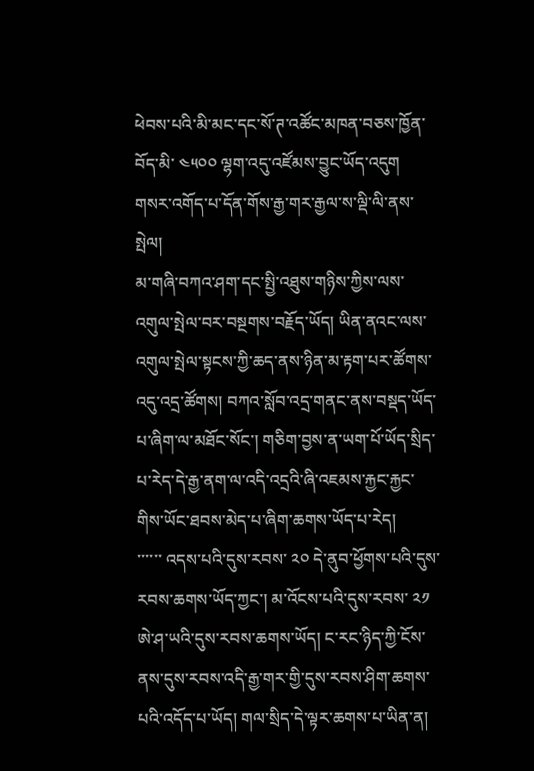ཕེབས་པའི་མི་མང་དང་སོ་ཊ་འཚོང་མཁན་བཅས་ཁྱོན་བོད་མི་ ༤༥༠༠ ལྷག་འདུ་འཛོམས་བྱུང་ཡོད་འདུག
གསར་འགོད་པ་དོན་གོས་རྒྱ་གར་རྒྱལ་ས་ལྡི་ལི་ནས་སྤེལ།
མ་གཞི་བཀའ་ཤག་དང་སྤྱི་འཐུས་གཉིས་ཀྱིས་ལས་འགུལ་སྤེལ་བར་བསྔགས་བརྗོད་ཡོད། ཡིན་ནའང་ལས་འགུལ་སྤེལ་སྟངས་ཀྱི་ཆད་ནས་ཉིན་མ་རྟག་པར་ཚོགས་འདུ་འདྲ་ཚོགས། བཀའ་སློབ་འདྲ་གནང་ནས་བསྡད་ཡོད་པ་ཞིག་ལ་མཐོང་སོང་། གཅིག་བྱས་ན་ཡག་པོ་ཡོད་སྲིད་པ་རེད་དེ་རྒྱ་ནག་ལ་འདི་འདྲའི་ཞི་འཇམས་རྐྱང་རྐྱང་གིས་ཡོང་ཐབས་མེད་པ་ཞིག་ཆགས་ཡོད་པ་རེད།
་་་་་་ འདས་པའི་དུས་རབས་ ༢༠ དེ་ནུབ་ཕྱོགས་པའི་དུས་རབས་ཆགས་ཡོད་ཀྱང་། མ་འོངས་པའི་དུས་རབས་ ༢༡ ཨེ་ཤ་ཡའི་དུས་རབས་ཆགས་ཡོད། ང་རང་ཉིད་ཀྱི་ངོས་ནས་དུས་རབས་འདི་རྒྱ་གར་གྱི་དུས་རབས་ཤིག་ཆགས་པའི་འདོད་པ་ཡོད། གལ་སྲིད་དེ་ལྟར་ཆགས་པ་ཡིན་ན།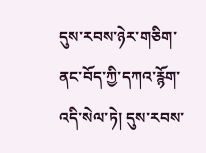དུས་རབས་ཉེར་གཅིག་ནང་བོད་ཀྱི་དཀའ་རྙོག་འདི་སེལ་ཏེ། དུས་རབས་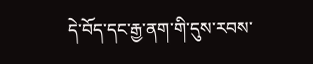དེ་བོད་དང་རྒྱ་ནག་གི་དུས་རབས་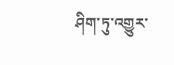ཤིག་ཏུ་འགྱུར་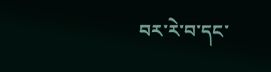བར་རེ་བ་དང་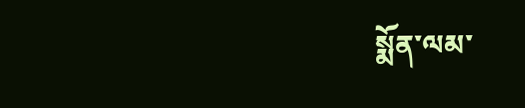སྨོན་ལམ་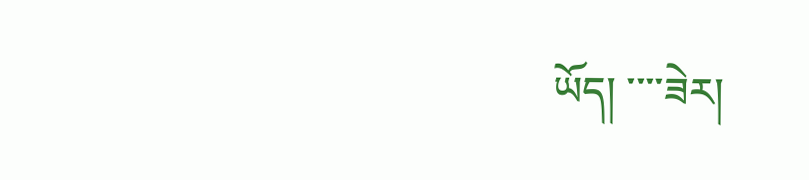ཡོད། ་་་་ཟེར།